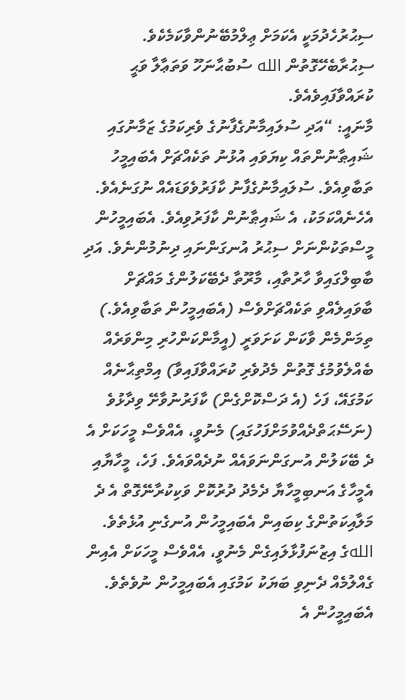ސިޙުރުހެދުމަކީ އެކަމަށް ޢިލްމުބޭނުންވާކަމެކެވެ. ސިޙުރާބެހޭގޮތުން الله ސުބުޙާނަހޫ ވަތަޢާލާ ވަޙީ ކުރައްވާފައިވެއެވެ.
މާނައީ: “އަދި ސުލައިމާނުގެފާނުގެ ވެރިކަމުގެ ޒަމާނުގައި ޝައިޠާނުންތައް ކިޔަވައި އުޅުނު ތަކެއްޗަށް އެބައިމީހު ތަބާވިއެވެ. ސުލައިމާނުގެފާނު ކާފަރުވެވަޑައެއް ނުގަނެއެވެ. އެހެނެއްކަމަކު، އެ ޝައިޠާނުން ކާފަރުވިއެވެ. އެބައިމީހުން މީސްތަކުންނަށް ސިޙުރު އުނގަންނައި ދިނުމުންނެވެ. އަދި ބާބިލްގައިވާ ހާރުތާއި، މާރޫތާ ދެބޭކަލުންގެ މައްޗަށް ބާވައިލެއްވި ތަކެއްޗަށްވެސް (އެބައިމީހުން ތަބާވިއެވެ.) ތިމަންމެން ވާކަން ކަށަވަރީ (އީމާންކަންހުރި މިންވަރެއް ބެއްލެވުމުގެ ގޮތުން މެދުވެރި ކުރައްވާފައިވާ) އިމްތިޙާނެއް ކަމުގައޭ، ފަހެ (އެ ދަސްކޮށްގެން) ކާފަރުނުވާށޭ ވިދާޅުވެ (ނަސޭޙަތްދެއްވުމަށްފަހުގައި) މެނުވީ، އެއްވެސް މީހަކަށް އެ ދެ ބޭކަލުން އުނގަންނަވައެއް ނުދެއްވައެވެ. ފަހެ، މީހާޔާއި އެމީހާގެ އަނބިމީހާޔާ ދެމެދު ދުރުކޮށް ވަކިކުރާނޭގޮތް އެ ދެ މަލާއިކަތުންގެ ކިބައިން އެބައިމީހުން އުނގެނި އުޅެތެވެ. اللهގެ އިޒުނަފުޅާލައިގެން މެނުވީ، އެއްވެސް މީހަކަށް އެއިން ގެއްލުމެއް ދެނިވި ބަޔަކު ކަމުގައި އެބައިމީހުން ނުވެތެވެ. އެބައިމީހުން އެ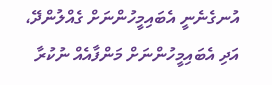އުނގެނެނީ އެބައިމީހުންނަށް ގެއްލުންދޭ، އަދި އެބައިމީހުންނަށް މަންފާއެއް ނުކުރާ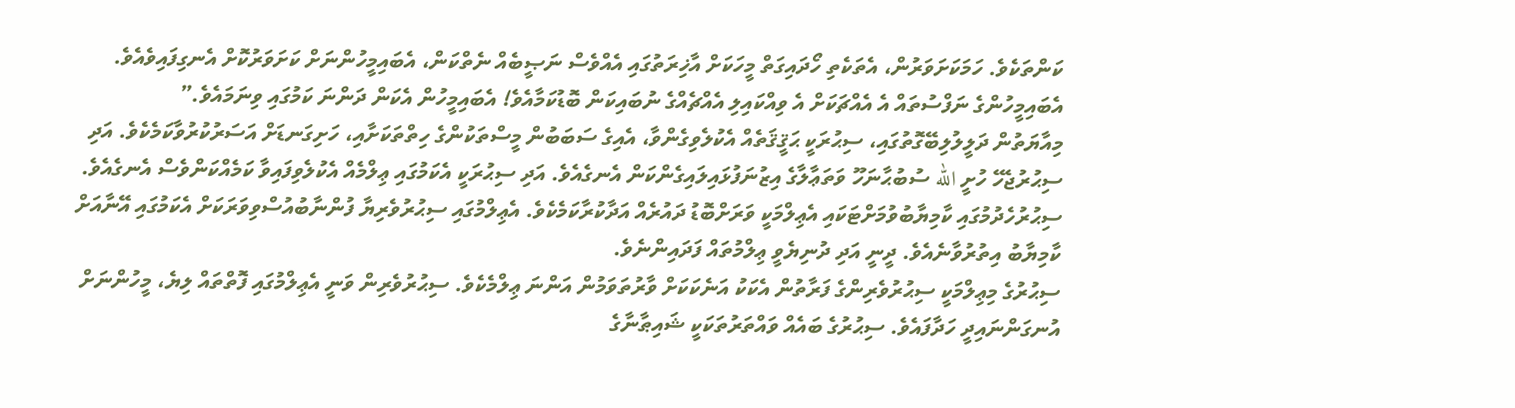ކަންތަކެވެ. ހަމަކަށަވަރުން، އެތަކެތި ހޯދައިގަތް މީހަކަށް އާޚިރަތުގައި އެއްވެސް ނަޞީބެއް ނެތްކަން، އެބައިމީހުންނަށް ކަށަވަރުކޮށް އެނގިފައިވެއެވެ. އެބައިމީހުންގެ ނަފްސުތައް އެ އެއްޗަކަށް އެ ވިއްކައިލި އެއްޗެއްގެ ނުބައިކަން ބޮޑުކަމާއެވެ! އެބައިމީހުން އެކަން ދަންނަ ކަމުގައި ވިނަމައެވެ.”
މިއާޔަތުން ދަލީލުލިބޭގޮތުގައި، ސިޙުރަކީ ޙަޤީޤަތެއް އެކުލެވިގެންވާ، އެއިގެ ސަބަބުން މީސްތަކުންގެ ހިތްތަކަށާއި، ހަށިގަނޑަށް އަސަރުކުރުވާކަމެކެވެ. އަދި ސިޙުރުޖެހޭ ހުށީ الله ސުބުޙާނަހޫ ވަތަޢާލާގެ އިޒުނަފުޅައިލައިގެންކަން އެނގެއެވެ. އަދި ސިޙުރަކީ އެކަމުގައި ޢިލްމެއް އެކުލެވިފައިވާ ކަމެއްކަންވެސް އެނގެއެވެ. ސިޙުރުހެދުމުގައި ކާމިޔާބުވުމަށްޓަކައި އެޢިލްމަކީ ވަރަށްބޮޑު ދައުރެއް އަދާކުރާކަމެކެވެ. އެޢިލްމުގައި ސިޙުރުވެރިޔާ ފުންނާބުއުސްވިވަރަކަށް އެކަމުގައި އޭނާއަށް ކާމިޔާބު އިތުރުވާނެއެވެ. ދީނީ އަދި ދުނިޔެވީ ޢިލްމުތައް ފަދައިންނެވެ.
ސިޙުރުގެ މިޢިލްމަކީ ސިޙުރުވެރިންގެ ފަރާތުން އެކަކު އަނެކަކަށް ވާރުތަވަމުން އަންނަ ޢިލްމެކެވެ. ސިޙުރުވެރިން ވަނީ އެޢިލްމުގައި ފޮތްތައް ލިޔެ، މީހުންނަށް އުނގަންނައިދީ ހަދާފައެވެ. ސިޙުރުގެ ބައެއް ވައްތަރުތަކަކީ ޝައިޠާނާގެ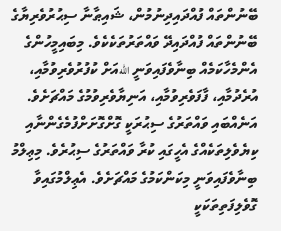ބޭނުންތައް ފުއްދައިދިނުމުން، ޝައިޠާނާ ސިޙުރުވެރިޔާގެ ބޭނުންތައް ފުއްދައިދޭ ވައްތަރުތަކެކެވެ. މިބައިމީހުންގެ އެންމެހާކަމެއް ބިނާވެފައިވަނީ اللهއަށް ކުފުރުވެރިވުމާއި، އުރެދުމާއި، ފާފަވެރިވުމާއި، އަނިޔާވެރިވުމުގެ މައްޗަށެވެ. އަނެއްބައި ވައްތަރުގެ ސިޙުރަކީ ގޮށްގޮށަށްފުމެގެންނާއި ކިޔެވެލިތަކެއްގެ އެހީގައި ކުރާ ވައްތަރުގެ ސިޙުރެވެ. މިޢިލްމު ބިނާވެފައިވަނީ މިކަންކަމުގެ މައްޗަށެވެ. އެޢިލްމުގައިވާ ގޮވެލިފަތިތަކަކީ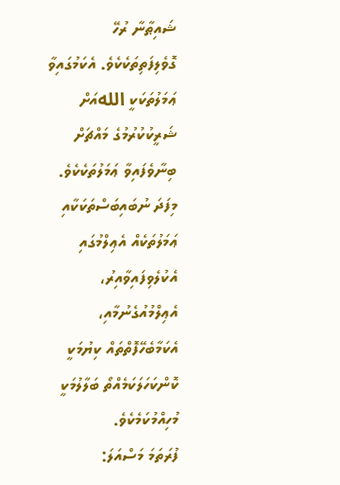ޝައިޠާނާ ރުހޭ ގޮވެލިފަތިތަކެކެވެ. އެކަމުގައިވާ ޢަމަލުތަކަކީ اللهއަށް ޝަރީކުކުރުމުގެ މައްޗަށް ބިނާވެފައިވާ ޢަމަލުތަކެކެވެ. މިފަދަ ނުބައިބަސްތަކަކާއި ޢަމަލުތަކެއް އެޢިލްމުގައި އެކުލެވިފައިވާއިރު، އެޢިލްމުއުގެނުމާއި، އެކަމާބެހޭފޮތްތައް ކިޔުމަކީ ކޮންކަހަލަކަމެއްތޯ ބަލާލުމަކީ މުހިއްމުކަމެކެވެ.
ފުރަތަމަ މަސްއަލަ: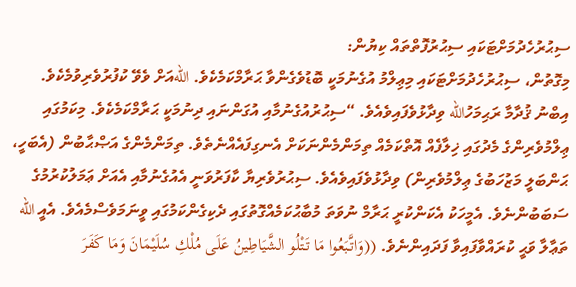ސިޙުރުހެދުމަށްޓަކައި ސިޙުރުފޮތްތައް ކިޔުން:
މިގޮތުން، ސިޙުރުހެދުމަށްޓަކައި މިޢިލްމު އުގެނުމަކީ ބޮޑުވެގެންވާ ޙަރާމްކަމެކެވެ. اللهއަށް ވެވޭ ކުފުރުވެރިވުމެކެވެ. އިބްނު ޤުދާމާ ރަޙިމަހުالله ވިދާޅުވެފައިވެއެވެ. “ސިޙުރުއުގެނުމާއި އުގަންނައި ދިނުމަކީ ޙަރާމްކަމެކެވެ. މިކަމުގައި ޢިލްމުވެރިންގެ މެދުގައި ޚިލާފެއް އޮތްކަމެއް ތިމަންމެންނަކަށް އެނގިފައެއްނެތެވެ. ތިމަންމެންގެ އަޞްޙާބުން (އެބަހީ، ޙަންބަލީ މަޒުހަބުގެ ޢިލްމުވެރިން) ވިދާޅުވެފައިވެއެވެ. ސިޙުރުވެރިޔާ ކާފަރުވަނީ އެއުގެނުމާއި އެއަށް ޢަމަލުކުރުމުގެ ސަބަބުންނެވެ. އެމީހަކު އެކަންކުރީ ޙަރާމް ނުވަތަ މުބާޙުކަމެއްގޮތުގައި ދެކިގެންކަމުގައި ވީނަމަވެސްމެއެވެ. އެއީ الله ތަޢާލާ ވަޙީ ކުރައްވާފައިވާ ފަދައިންނެވެ. ((وَاتَّبَعُوا مَا تَتْلُو الشَّيَاطِينُ عَلَى مُلْكِ سُلَيْمَانَ وَمَا كَفَرَ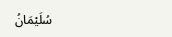سُلَيْمَانُ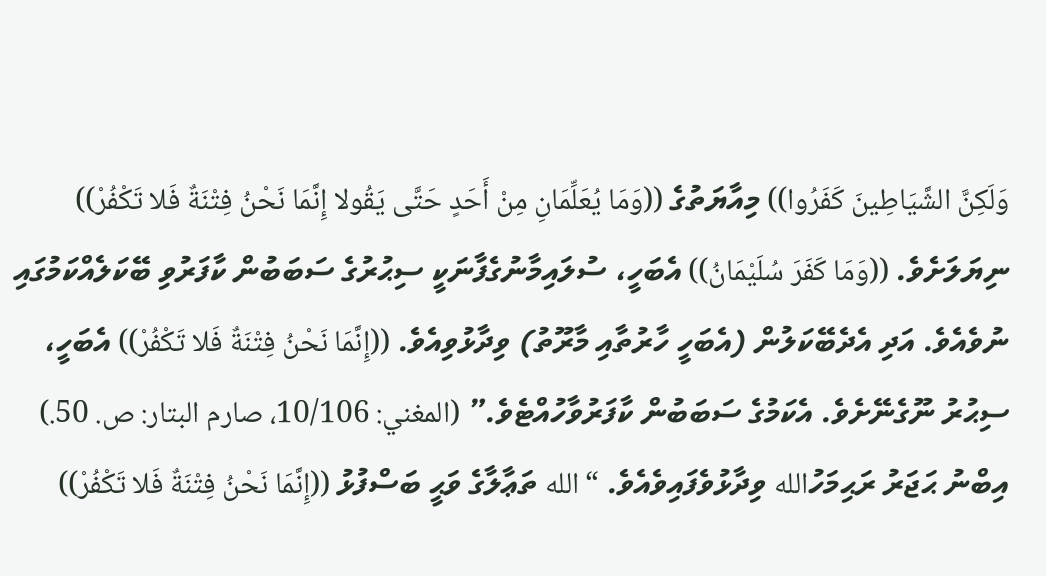وَلَكِنَّ الشَّيَاطِينَ كَفَرُوا)) މިއާޔަތުގެ ((وَمَا يُعَلِّمَانِ مِنْ أَحَدٍ حَتَّى يَقُولا إِنَّمَا نَحْنُ فِتْنَةٌ فَلا تَكْفُرْ)) ނިޔަލަށެވެ. ((وَمَا كَفَرَ سُلَيْمَانُ)) އެބަހީ، ސުލައިމާނުގެފާނަކީ ސިޙުރުގެ ސަބަބުން ކާފަރުވި ބޭކަލެއްކަމުގައި ނުވެއެވެ. އަދި އެދެބޭކަލުން (އެބަހީ ހާރުތާއި މާރޫތު) ވިދާޅުވިއެވެ. ((إِنَّمَا نَحْنُ فِتْنَةٌ فَلا تَكْفُرْ)) އެބަހީ، ސިޙުރު ނޫގެނޭށެވެ. އެކަމުގެ ސަބަބުން ކާފަރުވާހުއްޓެވެ.” (المغني: 10/106، صارم البتار: ص. 50.)
އިބްނު ޙަޖަރު ރަޙިމަހުالله ވިދާޅުވެފައިވެއެވެ. “الله ތަޢާލާގެ ވަޙީ ބަސްފުޅު ((إِنَّمَا نَحْنُ فِتْنَةٌ فَلا تَكْفُرْ))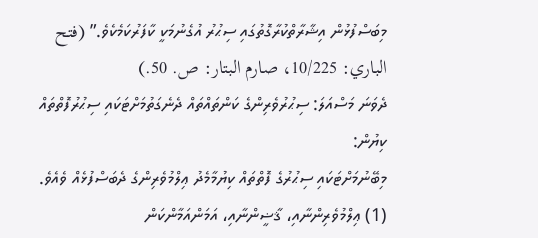މިބަސްފުޅުން އިޝާރާތްކުރާގޮތުގައި ސިޙުރު އުގެނުމަކީ ކާފަރުކަމެކެވެ.” (فتح الباري: 10/225، صارم البتار: ص. 50.)
ދެވަނަ މަސްއަލަ: ސިޙުރުވެރިންގެ ކަންތައްތައް ދެނެގަތުމަށްޓަކައި ސިޙުރުފޮތްތައް ކިޔުން:
މިބޭނުމަށްޓަކައި ސިޙުރުގެ ފޮތްތައް ކިޔުމާމެދު ޢިލްމުވެރިންގެ ދެބަސްފުޅެއް ވެއެވެ.
(1) ޢިލްމުވެރިންނާއި، ޤާޟީންނާއި، އަމަންއަމާންކަން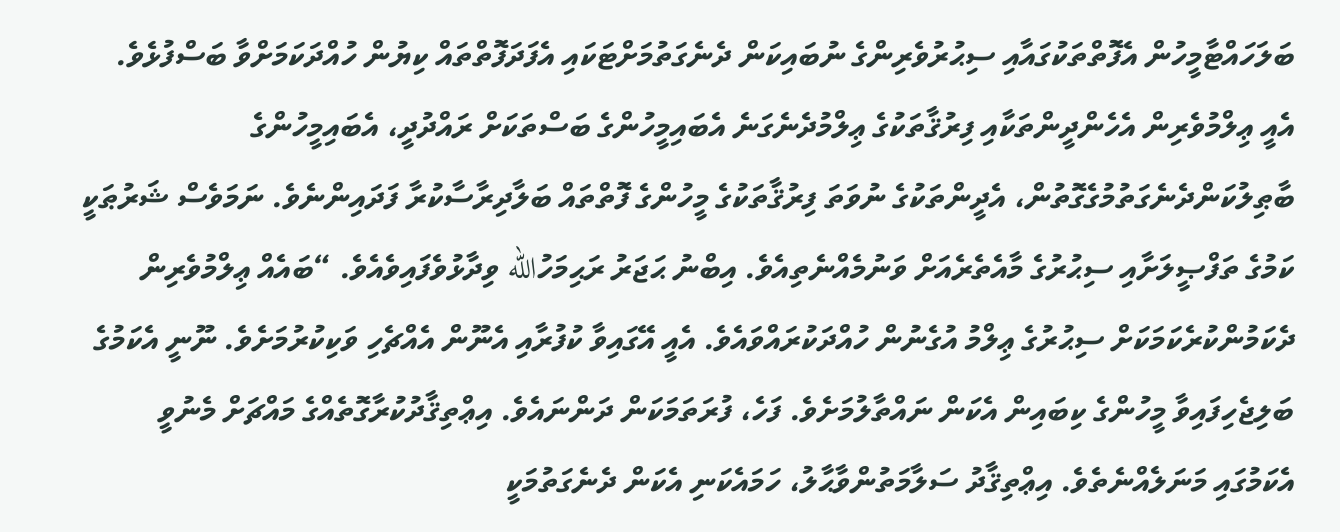ބަލަހައްޓާމީހުން އެފޮތްތަކުގައާއި ސިޙުރުވެރިންގެ ނުބައިކަން ދެނެގަތުމަށްޓަކައި އެފަދަފޮތްތައް ކިޔުން ހުއްދަކަމަށްވާ ބަސްފުޅެވެ. އެއީ ޢިލްމުވެރިން އެހެންދީންތަކާއި ފިރުޤާތަކުގެ ޢިލްމުދެނެގަނެ އެބައިމީހުންގެ ބަސްތަކަށް ރައްދުދީ، އެބައިމީހުންގެ ބާޠިލުކަންދެނެގަތުމުގެގޮތުން، އެދީންތަކުގެ ނުވަތަ ފިރުޤާތަކުގެ މީހުންގެ ފޮތްތައް ބަލާދިރާސާކުރާ ފަދައިންނެވެ. ނަމަވެސް ޝަރުޠަކީ ކަމުގެ ތަފްޞީލަށާއި ސިޙުރުގެ މާއެތެރެއަށް ވަނުމެއްނެތިއެވެ. އިބްނު ޙަޖަރު ރަޙިމަހުالله ވިދާޅުވެފައިވެއެވެ. “ބައެއް ޢިލްމުވެރިން ދެކަމުންކުރެކަމަކަށް ސިޙުރުގެ ޢިލްމު އުގެނުން ހުއްދަކުރައްވައެވެ. އެއީ އޭގައިވާ ކުފުރާއި އެނޫން އެއްޗެހި ވަކިކުރުމަށެވެ. ނޫނީ އެކަމުގެ ބަލިޖެހިފައިވާ މީހުންގެ ކިބައިން އެކަން ނައްތާލުމަށެވެ. ފަހެ، ފުރަތަމަކަން ދަންނައެވެ. އިޢްތިޤާދުކުރާގޮތެއްގެ މައްޗަށް މެނުވީ އެކަމުގައި މަނަލެއްނެތެވެ. އިޢްތިޤާދު ސަލާމަތުންވާޙާލު، ހަމައެކަނި އެކަން ދެނެގަތުމަކީ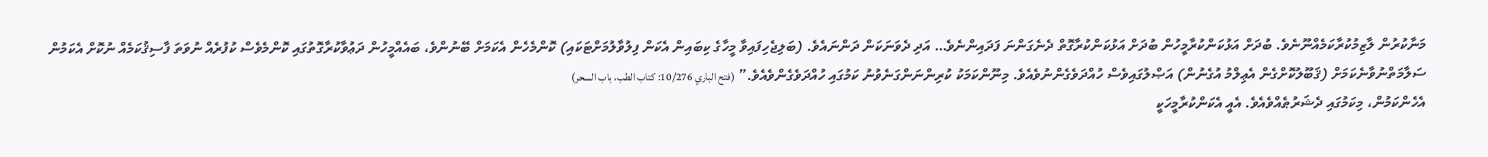މަނާކުރުން ލާޒިމުކުރާކަމެއްނޫނެވެ. ބުދަށް އަޅުކަންކުރާމީހުން ބުދަށް އަޅުކަންކުރާގޮތް ދެނެގަންނަ ފަދައިންނެވެ… އަދި ދެވަނަކަން ދަންނައެވެ. (ބަލިޖެހިފައިވާ މީހާގެ ކިބައިން އެކަން ފިލުވާލުމަށްޓަކައި) ކޮންމެހެން އެކަމަށް ބޭނުންވެ، ބައެއްމީހުން ދަޢުވާކުރާގޮތުގައި ކޮންމެވެސް ކުފުރެއް ނުވަތަ ފާސިޤުކަމެއް ނުކޮށް އެކަމުން ސަލާމަތްނުވާނެކަމަށް (ޤަބޫލުކޮށްގެން އެޢިލްމު އުގެނުން) އަޞްލުގައިވެސް ހުއްދަވެގެންނުވެއެވެ. މިނޫންކަމަކު ކުރިންނަންގަނެވުނު ކަމުގައި ހުއްދަވެގެންވެއެވެ.” (فتح الباري 10/276: كتاب الطب، باب السحر)
އެހެންކަމުން، މިކަމުގައި ދެޝަރުޠެއްވެއެވެ. އެއީ އެކަންކުރާމީހަކީ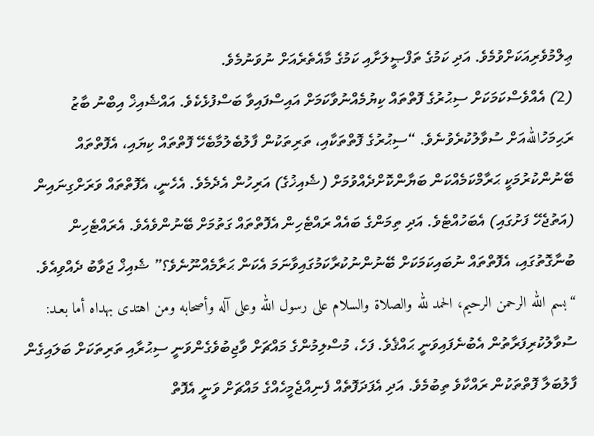ޢިލްމުވެރިއަކަށްވުމެވެ. އަދި ކަމުގެ ތަފްޞީލަށާއި ކަމުގެ މާއެތެރެއަށް ނުވަނުމެވެ.
(2) އެއްވެސްކަމަކަށް ސިޙުރުގެ ފޮތްތައް ކިޔުމެއްނުވާކަމަށް އައިސްފައިވާ ބަސްފުޅެކެވެ. އައްޝެއިޚް އިބްނު ބާޒު ރަޙިމަހުاللهއަށް ސުވާލުކުރެވުނެވެ. “ސިޙުރުގެ ފޮތްތަކާއި، ތަރިތަކުން ފާލުބެލުމާބެހޭ ފޮތްތައް ކިޔައި، އެފޮތްތައް ބޭނުންކުރުމަކީ ޙަރާމްކަމެއްކަން ބަޔާންކޮށްދެއްވުމަށް (ޝެއިޚުގެ) އަރިހުން އެދެމެވެ. އެހެނީ، އެފޮތްތައް ވަރަށްގިނައިން (އަތުޖެހޭ ފަށުގައި) އެބަހުއްޓެވެ. އަދި ތިމަންގެ ބައެއް ރައްޓެހިން އެފޮތްތައް ގަތުމަށް ބޭނުންވެއެވެ. އެރައްޓެހިން ބުނާގޮތުގައި، އެފޮތްތައް ނުބައިކަމަކަށް ބޭނުންނުކުރާކަމުގައިވާނަމަ އެކަން ޙަރާމެއްނޫނެވެ؟” ޝެއިޚް ޖަވާބު ދެއްވިއެވެ. “بسم الله الرحمن الرحيم، الحمد لله والصلاة والسلام على رسول الله وعلى آله وأصحابه ومن اهتدى بهداه أما بعـد: ސުވާލުކުރިފަރާތުން އެބުނެފައިވަނީ ޙައްޤެވެ. ފަހެ، މުސްލިމުންގެ މައްޗަށް ވާޖިބުވެގެންވަނީ ސިޙުރާއި ތަރިތަކަށް ބަލައިގެން ފާލުބަލާ ފޮތްތަކުން ރައްކާވެ ތިބުމެވެ. އަދި އެފަދަފޮތެއް ފެނިއްޖެމީހެއްގެ މައްޗަށް ވަނީ އެފޮތް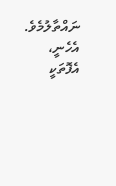ނައްތާލުމެވެ. އެހެނީ، އެފޮތަކީ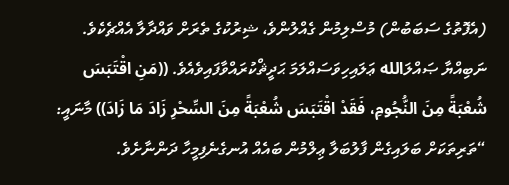(އެފޮތުގެ ސަބަބުން) މުސްލިމުން ގެއްލުންވެ، ޝިރުކުގެ ތެރަށް ވައްދާލާ އެއްޗެކެވެ. ނަބިއްޔާ ޞައްލަالله ޢަލައިހިވަސައްލަމަ ޙަދީޘްކުރައްވާފައިވެއެވެ. ((مَنِ اقْتَبَسَ شُعْبَةً مِنَ النُّجُومِ، فَقَدْ اقْتَبَسَ شُعْبَةً مِنَ السِّحْرِ زَادَ مَا زَادَ)) މާނައީ: “ތަރިތަކަށް ބަލައިގެން ފާލުބަލާ ޢިލްމުން ބައެއް އުނގެނެފިމީހާ ދަންނާށެވެ.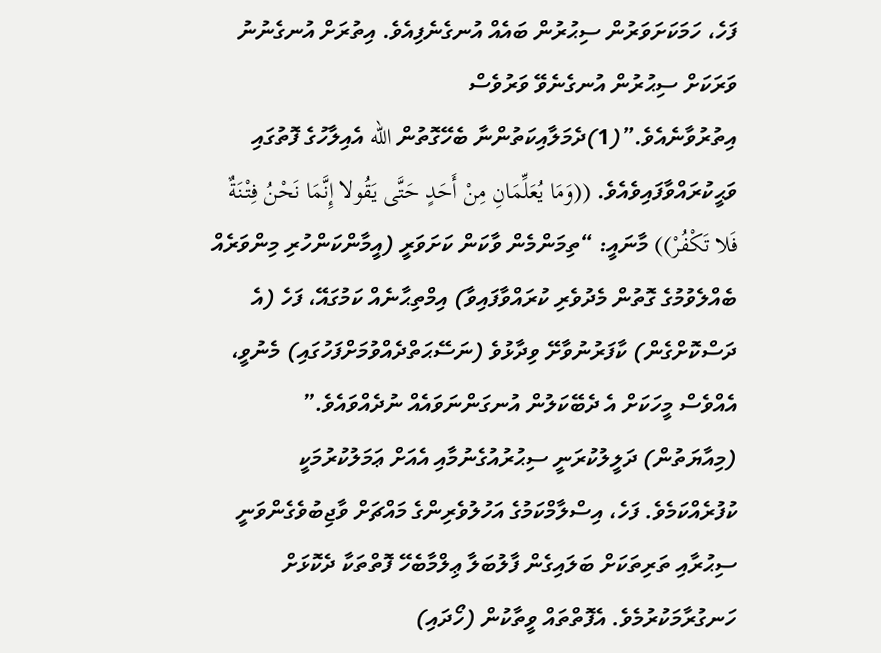ފަހެ، ހަމަކަށަވަރުން ސިޙުރުން ބައެއް އުނގެނެފިއެވެ. އިތުރަށް އުނގެނުނު ވަރަކަށް ސިޙުރުން އުނގެނެވޭ ވަރުވެސް އިތުރުވާނެއެވެ.”(1)ދެމަލާއިކަތުންނާ ބެހޭގޮތުން الله އެއިލާހުގެ ފޮތުގައި ވަޙީކުރައްވާފައިވެއެވެ. ((وَمَا يُعَلِّمَانِ مِنْ أَحَدٍ حَتَّى يَقُولا إِنَّمَا نَحْنُ فِتْنَةٌ فَلا تَكْفُرْ)) މާނައީ: “ތިމަންމެން ވާކަން ކަށަވަރީ (އީމާންކަންހުރި މިންވަރެއް ބެއްލެވުމުގެ ގޮތުން މެދުވެރި ކުރައްވާފައިވާ) އިމްތިޙާނެއް ކަމުގައޭ، ފަހެ (އެ ދަސްކޮށްގެން) ކާފަރުނުވާށޭ ވިދާޅުވެ (ނަސޭޙަތްދެއްވުމަށްފަހުގައި) މެނުވީ، އެއްވެސް މީހަކަށް އެ ދެބޭކަލުން އުނގަންނަވައެއް ނުދެއްވައެވެ.” (މިއާޔަތުން) ދަލީލުކުރަނީ ސިޙުރުއުގެނުމާއި އެއަށް ޢަމަލުކުރުމަކީ ކުފުރެއްކަމެވެ. ފަހެ، އިސްލާމްކަމުގެ އަހުލުވެރިންގެ މައްޗަށް ވާޖިބުވެގެންވަނީ ސިޙުރާއި ތަރިތަކަށް ބަލައިގެން ފާލުބަލާ ޢިލްމާބެހޭ ފޮތްތަކާ ދެކޮޅަށް ހަނގުރާމަކުރުމެވެ. އެފޮތްތައް ވީތާކުން (ހޯދައި)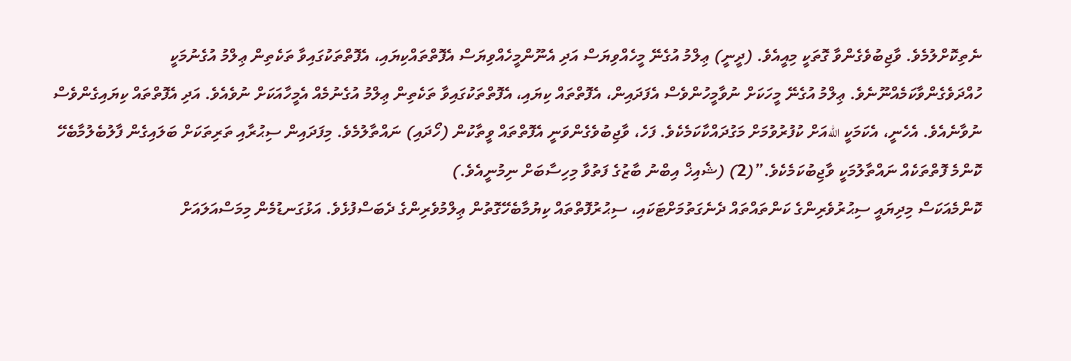ނެތިކޮށްލުމެވެ. ވާޖިބުވެގެންވާ ގޮތަކީ މިއީއެވެ. (ދީނީ) ޢިލްމު އުގެނޭ މީހެއްވިޔަސް އަދި އެނޫންމީހެއްވިޔަސް އެފޮތްތައްކިޔައި، އެފޮތްތަކުގައިވާ ތަކެތިން ޢިލްމު އުގެނުމަކީ ހުއްދަވެގެންވާކަމެއްނޫނެވެ. ޢިލްމު އުގެނޭ މީހަކަށް ނުވާމީހުންވެސް އެފަދައިން، އެފޮތްތައް ކިޔައި، އެފޮތްތަކުގައިވާ ތަކެތިން ޢިލްމު އުގެނުމެއް އެމީހާއަކަށް ނުވެއެވެ. އަދި އެފޮތްތައް ކިޔައިގެންވެސް ނުވާނެއެވެ. އެހެނީ، އެކަމަކީ اللهއަށް ކުފުރުވުމަށް މަގުދައްކާކަމެކެވެ. ފަހެ، ވާޖިބުވެގެންވަނީ އެފޮތްތައް ވީތާކުން (ހޯދައި) ނައްތާލުމެވެ. މިފަދައިން ސިޙުރާއި ތަރިތަކަށް ބަލައިގެން ފާލުބެލުމާބެހޭ ކޮންމެ ފޮތްތަކެއް ނައްތާލުމަކީ ވާޖިބުކަމެކެވެ.”(2) (ޝެއިޚް އިބްނު ބާޒުގެ ފަތުވާ މިހިސާބަށް ނިމުނީއެވެ.)
ކޮންމެއަކަސް މިދިޔައީ ސިޙުރުވެރިންގެ ކަންތައްތައް ދެނެގަތުމަށްޓަކައި، ސިޙުރުފޮތްތައް ކިޔުމާބެހޭގޮތުން ޢިލްމުވެރިންގެ ދެބަސްފުޅެވެ. އަޅުގަނޑުމެން މިމަސްއަލައަށް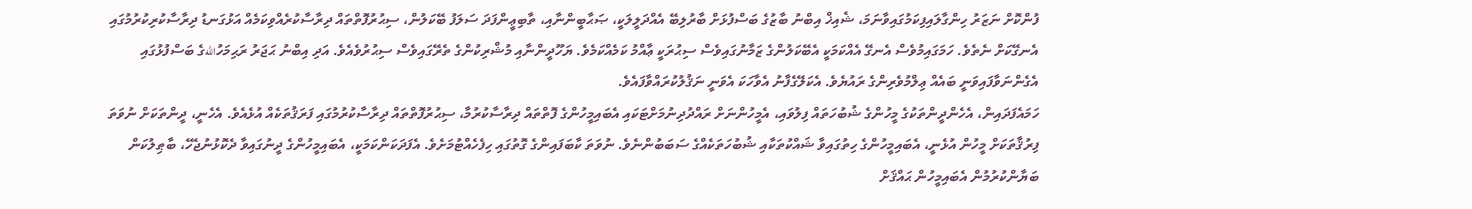ފުންކޮށް ނަޒަރު ހިންގާލައިފިކަމުގައިވާނަމަ، ޝެއިޚް އިބްނު ބާޒުގެ ބަސްފުޅަށް ބާރުލިބޭ އެއްދަލީލަކީ، ޞަޙާބީންނާއި، ތާބިޢީންފަދަ ސަލަފު ބޭކަލުން، ސިޙުރުފޮތްތައް ދިރާސާކުރެއްވިކަމެއް އަޅުގަނޑު ދިރާސާކުރިކުރުމުގައި އެނގޭކަށް ނެތެވެ. ހަމަގައިމުވެސް އެނގޭ އެއްކަމަކީ އެބޭކަލުންގެ ޒަމާނުގައިވެސް ސިޙުރަކީ ޢާއްމު ކަމެއްކަމެވެ. ޔަހޫދީންނާއި މުޝްރިކުންގެ ތެރޭގައިވެސް ސިޙުރުވެއެވެ. އަދި އިބްނު ޙަޖަރު ރަޙިމަހުاللهގެ ބަސްފުޅުގައި އެގެންނަވާފައިވަނީ ބައެއް ޢިލްމުވެރިންގެ ރައުޔެވެ. އެކަލޭގެފާނު އެވާހަކަ އެވަނީ ނަޤުލުކުރައްވާފައެވެ.
ހަމައެފަދައިން، އެހެންދީންތަކުގެ މީހުންގެ ޝުބުހަތައް ފިލުވައި، އެމީހުންނަށް ރައްދުދިނުމަށްޓަކައި އެބައިމީހުންގެ ފޮތްތައް ދިރާސާކުރުމާ، ސިޙުރުފޮތްތައް ދިރާސާކުރުމުގައި ފަރަޤުތަކެއް އުޅެއެވެ. އެހެނީ، ދީންތަކަށް ނުވަތަ ފިރުޤާތަކަށް މީހުން އުޅެނީ، އެބައިމީހުންގެ ހިތުގައިވާ ޝައްކުތަކާއި ޝުބުހަތަކެއްގެ ސަބަބުންނެވެ. ނުވަތަ ކާބަފައިންގެ ގޮތުގައި ހިފެހެއްޓުމަށެވެ. އެފަދަކަންކަމަކީ، އެބައިމީހުންގެ ދީނުގައިވާ ދެކޮޅުނުޖެހޭ، ބާޠިލުކަން ބަޔާންކުރުމުން އެބައިމީހުން ޙައްޤަށް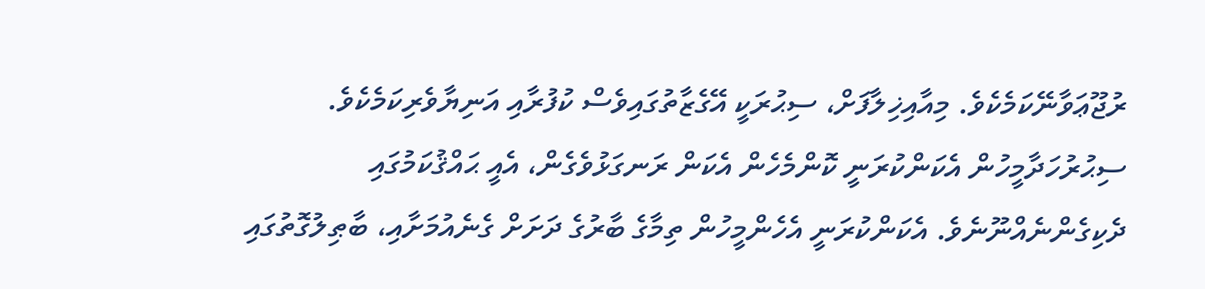ރުޖޫޢަވާނޭކަމެކެވެ. މިއާއިޚިލާފަށް، ސިޙުރަކީ އޭގެޒާތުގައިވެސް ކުފުރާއި އަނިޔާވެރިކަމެކެވެ. ސިޙުރުހަދާމީހުން އެކަންކުރަނީ ކޮންމެހެން އެކަން ރަނގަޅުވެގެން، އެއީ ޙައްޤުކަމުގައި ދެކިގެންނެއްނޫނެވެ. އެކަންކުރަނީ އެހެންމީހުން ތިމާގެ ބާރުގެ ދަށަށް ގެނެއުމަށާއި، ބާޠިލުގޮތުގައި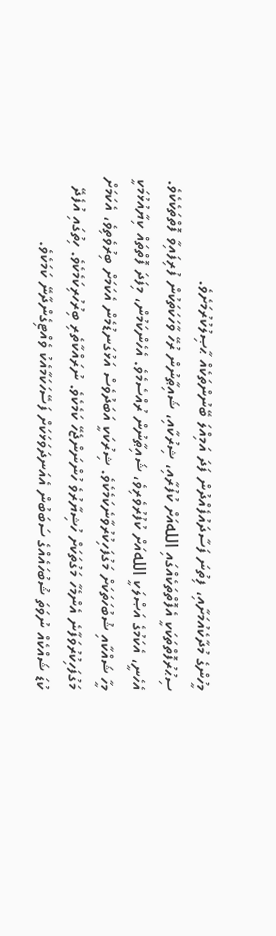މީހުންގެ މުދާކެއުމަށާއި، ފިތުނަ ފަސާދައުފެއްދުން ފަދަ އަމިއްލަ ބޭނުންތަކެއް ޙާޞިލުކުރުމަށެވެ.
ސިޙުރުފޮތްތަކަކީ އެފޮތްތަކެއްގައި اللهއަށް ކުފުރާއި، ޝިރުކާއި، ޝައިޠާނުން ރުހޭ ވާހަކަތަކުން ފުރިފައިވާ ފޮތްތަކެކެވެ. އެހެނީ، އެކަމުގެ އަޞްލަކީ اللهއަށް ކުފުރުވެރިވެ، ޝައިޠާނުން ރުއްސެމެވެ. އެހެންކަމުން، މިފަދަ ފޮތްތައް ކިޔާއުޅުމަކީ މީހާ ޝައްކާއި ޝުބުހަތަކަށް މަގުފަހިކުރުވާނެކަމެކެވެ. ޝިރުކަކީ އަބަދުވެސް އަޅުގަނޑުމެން އެކަމަށް ބިރުވެތިވެ، އެކަމަށް މަގުފަހިކުރުވަފާނެ އެންމެހާ މަގުތަކަށް ހުޝިޔާރުވެ ހުންނަންޖެހޭ ކަމެކެވެ. ނުރައްކާތެރި ބިރުހުރިކަމެކެވެ. ހިތުގައި އުފެދޭ ކުޑަ ޝައްކެއް ނުވަތަ ޝުބުހައެއްގެ ސަބަބުން އެއަނދަވަޅަކަށް ފަސޭހަކަމާއެކު ވެއްޓިގެންދާނޭ ކަމަކެވެ.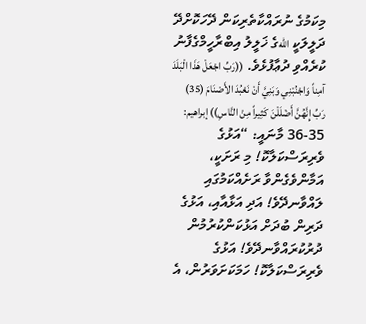މިކަމުގެ ނުރައްކާތެރިކަން ދޭހަކޮށްދޭ ދަލީލަކީ اللهގެ ޚަލީލު އިބްރާހީމްގެފާނު ކުރެއްވި ދުޢާފުޅެވެ. ((رَبِّ اجْعَلْ هَذَا الْبَلَدَ آمِناً وَاجْنُبْنِي وَبَنِيَّ أَنْ نَعْبُدَ الأَصْنَامَ (35) رَبِّ إِنَّهُنَّ أَضْلَلْنَ كَثِيراً مِنْ النَّاسِ)) إبراهيم: 35-36 މާނައީ: “އަޅުގެ ވެރިރަސްކަލާކޮ! މި ރަށަކީ، އަމާންވެގެންވާ ރަށެއްކަމުގައި ލައްވާނދޭވެ! އަދި އަޅާއާއި، އަޅުގެ ދަރިން ބުދަށް އަޅުކަންކުރުމުން ދުރުކުރައްވާނދޭވެ! އަޅުގެ ވެރިރަސްކަލާކޮ! ހަމަކަށަވަރުން، އެ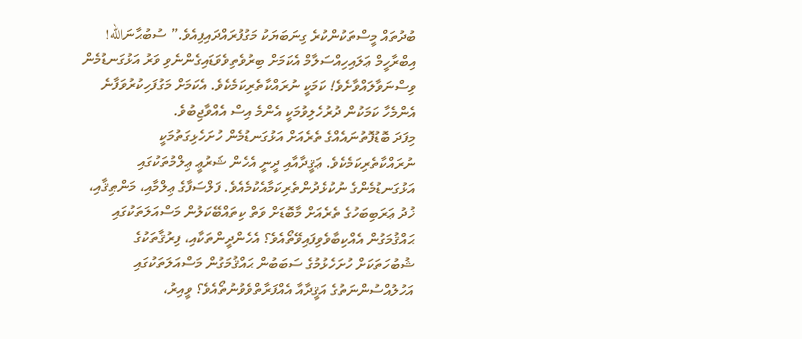ބުދުތައް މީސްތަކުންކުރެ ގިނަބަޔަކު މަގުފުރައްދައިފިއެވެ.” ސުބުޙާނަالله! އިބްރާހީމް ޢަލައިހިއްސަލާމް އެކަމަށް ބިރުވެތިވެވަޑައިގެންނެވި ވަރު އަޅުގަނޑުމެން ވިސްނަވާލައްވާށެވެ! ކަމަކީ ނުރައްކާތެރިކަމެކެވެ. އެކަމަށް މަގުފަހިކުރުވަފާނެ އެންމެހާ ކަމަކުން ދުރުހެލިވުމަކީ އެންމެ އިސް އެއްވާޖިބުވެ.
މިފަދަ ބޮޑުފޮތުނައެއްގެ ތެރެއަށް އަޅުގަނޑުމެން ހުށަހެޅިގަތުމަކީ ނުރައްކާތެރިކަމެކެވެ. ޢަޤީދާއާއި ދީނީ އެހެން ޝަރުޢީ ޢިލްމުތަކުގައި އަޅުގަނޑުމެންގެ ނުކުޅެދުންތެރިކަމާއެކުމެއެވެ. ފަލްސަފާގެ ޢިލްމާއި، މަންޠިޤާއި، ޚުދު ޢަރަބިބަހުގެ ތެރެއަށް މާބޮޑަށް ވަތް ކިތައްބޭކަލުން މަސްއަލަތަކުގައި ޙައްޤުމަގުން އެއްކިބާވެވިފައިވޭތޯއެވެ؟ އެހެންދީންތަކާއި، ފިރުޤާތަކުގެ ޝުބުހަތަކަށް ހުށަހެޅުމުގެ ސަބަބުން ޙައްޤުމަގުން މަސްއަލަތަކުގައި އަހުލުއްސުންނަތުގެ އަޤީދާއާ އެއްފަރާތްވެވުނުތޯއެވެ؟ ވީއިރު،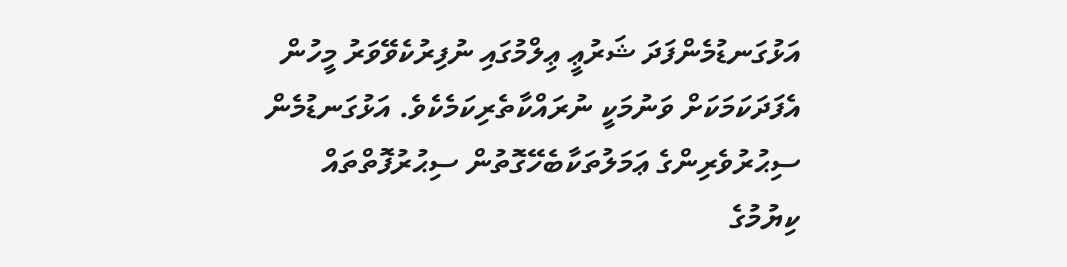އަޅުގަނޑުމެންފަދަ ޝަރުޢީ ޢިލްމުގައި ނުފިރުކެވޭވަރު މީހުން އެފަދަކަމަކަށް ވަނުމަކީ ނުރައްކާތެރިކަމެކެވެ. އަޅުގަނޑުމެން ސިޙުރުވެރިންގެ ޢަމަލުތަކާބެހޭގޮތުން ސިޙުރުފޮތްތައް ކިޔުމުގެ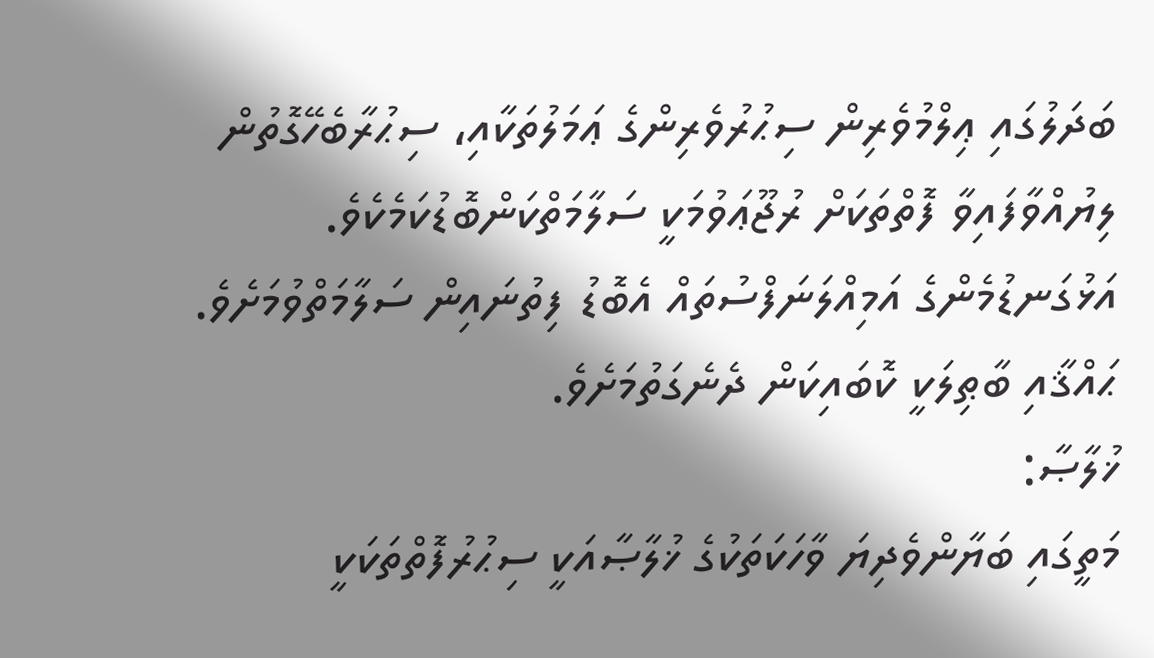ބަދަލުގައި ޢިލްމުވެރިން ސިޙުރުވެރިންގެ ޢަމަލުތަކާއި، ސިޙުރާބެހޭގޮތުން ލިޔުއްވާފައިވާ ފޮތްތަކަށް ރުޖޫޢަވުމަކީ ސަލާމަތްކަންބޮޑުކަމެކެވެ. އަޅުގަނޑުމެންގެ އަމިއްލަނަފްސުތައް އެބޮޑު ފިތުނައިން ސަލާމަތްވުމަށެވެ. ޙައްޤާއި ބާޠިލަކީ ކޮބައިކަން ދެނެގަތުމަށެވެ.
ޚުލާޞާ:
މަތީގައި ބަޔާންވެދިޔަ ވާހަކަތަކުގެ ޚުލާޞާއަކީ ސިޙުރުފޮތްތަކަކީ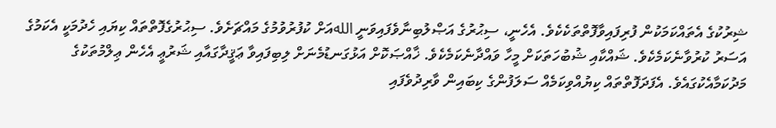ޝިރުކުގެ އެތައްކަމަކުން ފުރިފައިވާފޮތްތަކެކެވެ. އެހެނީ، ސިޙުރުގެ އަޞްލުބިނާވެފައިވަނީ اللهއަށް ކުފުރުވުމުގެ މައްޗަށެވެ. ސިޙުރުގެފޮތްތައް ކިޔައި ހެދުމަކީ އެކަމުގެ އަސަރު ކުރުވާނެކަމެކެވެ. ޝައްކާއި ޝުބުހަތަކަށް މީހާ ވައްދާނެކަމެކެވެ. ޚާއްޞަކޮށް އަޅުގަނޑުމެނަށް ލިބިފައިވާ ޢަޤީދާގައާއި ޝަރުޢީ އެހެން ޢިލްމުތަކުގެ މަދުކަމާއެކުގައެވެ. އެފަދަފޮތްތައް ކިޔުއްވިކަމެއް ސަލަފުންގެ ކިބައިން ވާރިދުވެފައި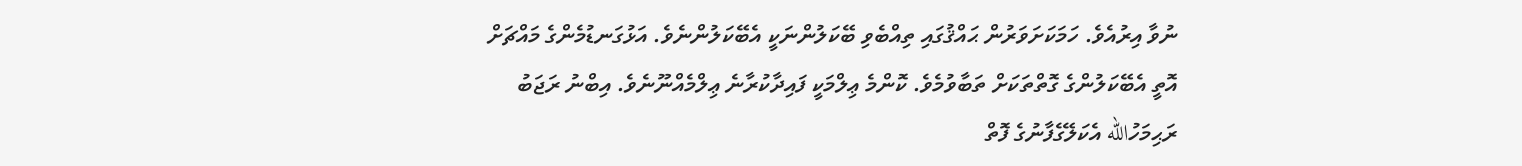ނުވާ އިރުއެވެ. ހަމަކަށަވަރުން ޙައްޤުގައި ތިއްބެވި ބޭކަލުންނަކީ އެބޭކަލުންނެވެ. އަޅުގަނޑުމެންގެ މައްޗަށް އޮތީ އެބޭކަލުންގެ ގޮތްތަކަށް ތަބާވުމެވެ. ކޮންމެ ޢިލްމަކީ ފައިދާކުރާނެ ޢިލްމެއްނޫނެވެ. އިބްނު ރަޖަބު ރަޙިމަހުالله އެކަލޭގެފާނުގެ ފޮތް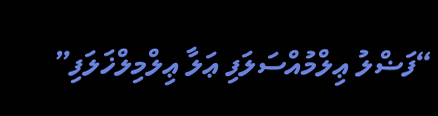“ފަޟްލު ޢިލްމުއްސަލަފި ޢަލާ ޢިލްމިލްޚަލަފި”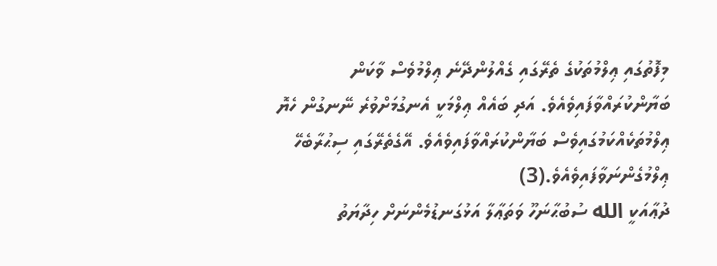މިފޮތުގައި ޢިލްމުތަކުގެ ތެރޭގައި ގެއްލުންދޭނެ ޢިލްމުވެސް ވާކަން ބަޔާންކުރައްވާފައިވެއެވެ. އަދި ބައެއް ޢިލްމަކީ އެނގުމަށްވުރެ ނޭނގުން ހެޔޮ ޢިލްމުތަކެއްކަމުގައިވެސް ބަޔާންކުރައްވާފައިވެއެވެ. އޭގެތެރޭގައި ސިޙުރާބެހޭ ޢިލްމުގެންނަވާފައިވެއެވެ.(3)
ދުޢާއަކީ الله ސުބުޙާނަހޫ ވަތަޢާލާ އަޅުގަނޑުމެންނަށް ހިދާޔަތު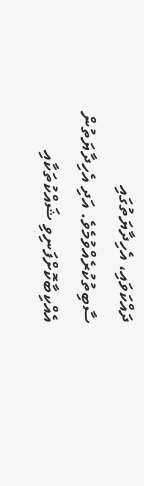ދައްކަވައި، އެހިދާޔަތުގައި ސާބިތުކުރެއްވުމެވެ. އަދި އެހިދާޔަތުން އެއްކިބާކޮށްފަނިވި ޝައްކުތަކާއި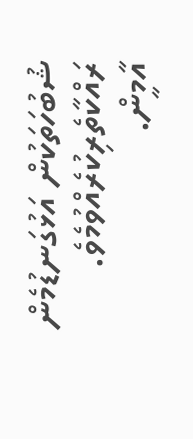ޝުބުހަތަކުން އަޅުގަނޑުމެން ރައްކާތެރިކުރެއްވުމެވެ. އާމީން.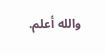والله أعلم.